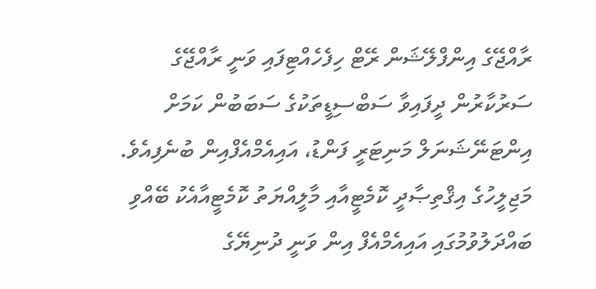ރާއްޖޭގެ އިންފްލޭޝަން ރޭޓް ހިފެހެއްޓިފައި ވަނީ ރާއްޖޭގެ ސަރުކާރުން ދީފައިވާ ސަބްސިޑީތަކުގެ ސަބަބުން ކަމަށް އިންޓަނޭޝަނަލް މަނިޓަރީ ފަންޑު، އައިއެމްއެފްއިން ބުނެފިއެވެ.
މަޖިލީހުގެ އިޤްތިޞާދީ ކޮމެޓީއާއި މާލީއްޔަތު ކޮމެޓީއާއެކު ބޭއްވި ބައްދަލުވުމުގައި އައިއެމްއެފް އިން ވަނީ ދުނިޔޭގެ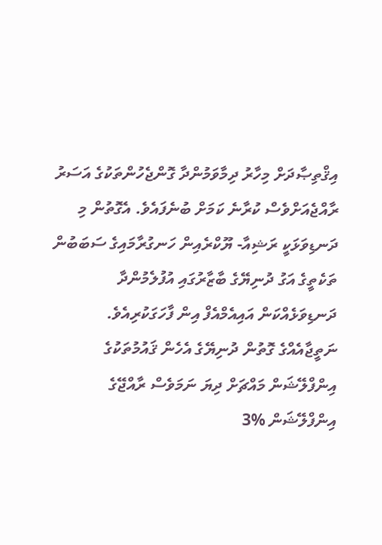އިޤްތިޞާދަށް މިހާރު ދިމާވަމުންދާ ގޮންޖެހުންތަކުގެ އަސަރު ރާއްޖެއަށްވެސް ކުރާނެ ކަމަށް ބުނެފައެވެ. އެގޮތުން މި ދަނޑިވަޅަކީ ރަޝިއާ- ޔޫކްރެއިން ހަނގުރާމައިގެ ސަބަބުން ތަކެތީގެ އަގު ދުނިޔޭގެ ބާޒާރުގައި އުފުލެމުންދާ ދަނޑިވަޅެއްކަން އައިއެމްއެފް އިން ފާހަގަކުރިއެވެ. ނަތީޖާއެއްގެ ގޮތުން ދުނިޔޭގެ އެހެން ޤައުމުތަކުގެ އިންފްލޭޝަން މައްޗަށް ދިޔަ ނަމަވެސް ރާއްޖޭގެ އިންފްލޭޝަން %3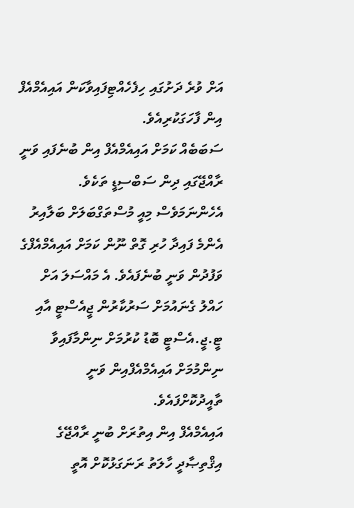އަށް ވުރެ ދަށުގައި ހިފެހެއްޓިފައިވާކަން އައިއެމްއެފް އިން ފާހަގަކުރިއެވެ.
ސަބަބެއް ކަމަށް އައިއެމްއެފް އިން ބުނެފައި ވަނީ ރާއްޖޭގައި ދިން ސަބްސިޑީ ތަކެވެ. އެހެންނަމަވެސް މިއީ މުސްތަގްބަލަށް ބަލާއިރު އެންމެ ފައިދާ ހުރި ގޮތް ނޫން ކަމަށް އައިއެމްއެފްގެ ވަފުދުން ވަނީ ބުނެފައެވެ. އެ މައްސަލަ އަށް ހައްލު ގެނައުމަށް ސަރުކާރުން ޖީއެސްޓީ އާއި ޓީ.ޖީ.އެސްޓީ ބޮޑު ކުރުމަށް ނިންމާފައިވާ ނިންމުމަށް އައިއެމްއެފްއިން ވަނީ ތާއީދުކޮށްފައެވެ.
އައިއެމްއެފް އިން އިތުރަށް ބުނީ ރާއްޖޭގެ އިޤްތިޞާދީ ހާލަތު ރަނަގަޅުކޮށް އޮތީ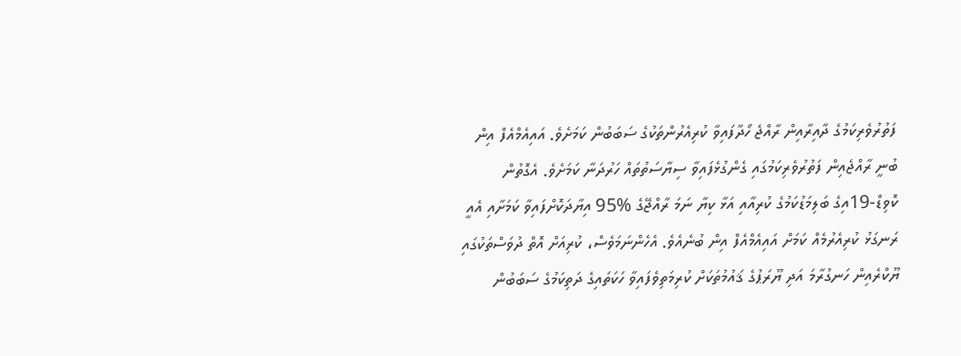ފަތުރުވެރިކަމުގެ ދާއިރާއިން ރާއްޖެ ހޯދާފައިވާ ކުރިއެރުންތަކުގެ ސަބަބުން ކަމަށެވެ. އައިއެމްއެފް އިން ބުނީ ރާއްޖެއިން ފަތުރުވެރިކަމުގައި ގެންގުޅެފައިވާ ސިޔާސަތުތައް ހަރުދަނާ ކަމަށެވެ. އެގޮތުން ކޮވިޑް-19އިގެ ބަލިމަޑުކަމުގެ ކުރިއާއި އަޅާ ކިޔާ ނަމަ ރާއްޖޭގެ %95 އިޔާދަކޮށްފައިވާ ކަމަށާއި އެއީ ރަނގަޅު ކުރިއެރުމެއް ކަމަށް އައިއެމްއެފް އިން ބުނެއެވެ. އެހެންނަމަވެސް، ކުރިއަށް އޮތް ދުވަސްތަކުގައި ޔޫކްރެއިން ހަނގުރާމަ އަދި ޔޫރަޕުގެ ޤައުމުތަކަށް ކުރިމަތިވެފައިވާ ހަކަތައިގެ ދަތިކަމުގެ ސަބަބުން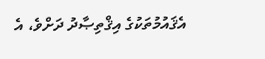އެޤައުމުތަކުގެ އިޤްތިޞާދު ދަށްވެ، އެ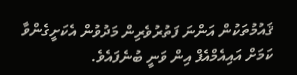ޤައުމުތަކުން އަންނަ ފަތުރުވެރިން މަދުވުން އެކަށީގެންވާ ކަމަށް އައިއެމްއެފް އިން ވަނީ ބުނެފައެވެ.